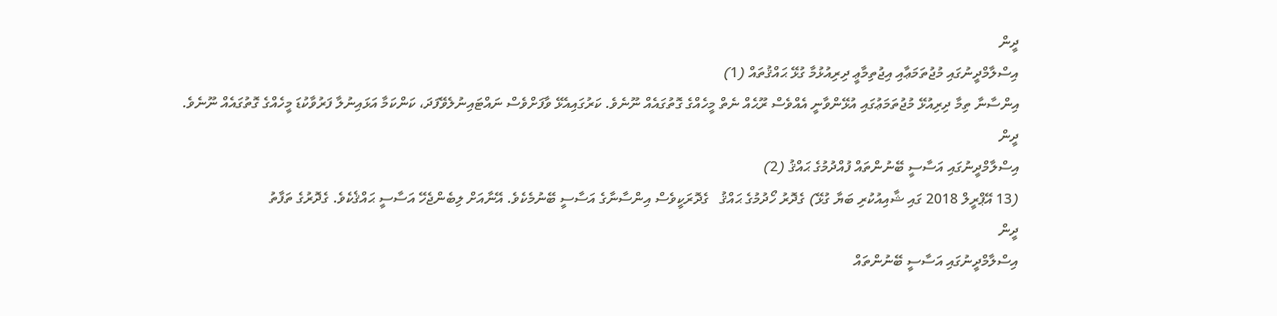ދީން
އިސްލާމްދީނުގައި މުޖުތަމަޢާއި އިޖުތިމާޢީ ދިރިއުޅުމާ ގުޅޭ ޙައްޤުތައް (1)
އިންސާނާ ތިމާ ދިރިއުޅޭ މުޖުތަމަޢުގައި އުޅޭންވާނީ އެއްވެސް ރޫޙެއް ނެތް މީހެއްގެ ގޮތުގައެއް ނޫނެވެ. ކަރުގައިއެޅޭ ވާފަށްވެސް ނައްޓައިނުލެވޭފަދަ، ކަންކަމާ އަޅައިނުލާ ފަރުވާކުޑަ މީހެއްގެ ގޮތުގައެއް ނޫނެވެ.
ދީން
އިސްލާމްދީނުގައި އަސާސީ ބޭނުންތައް ފުއްދުމުގެ ޙައްޤު (2)
(13 އޭޕްރީލް 2018 ގައި ޝާއިއުކުރި ބަޔާ ގުޅޭ) ގެދޮރު ހޯދުމުގެ ޙައްޤު   ގެދޮރަކީވެސް އިންސާނާގެ އަސާސީ ބޭނުމެކެވެ. އޭނާއަށް ލިބެންޖެހޭ އަސާސީ ޙައްޤެކެވެ. ގެދޮރުގެ ތަފާތު
ދީން
އިސްލާމްދީނުގައި އަސާސީ ބޭނުންތައް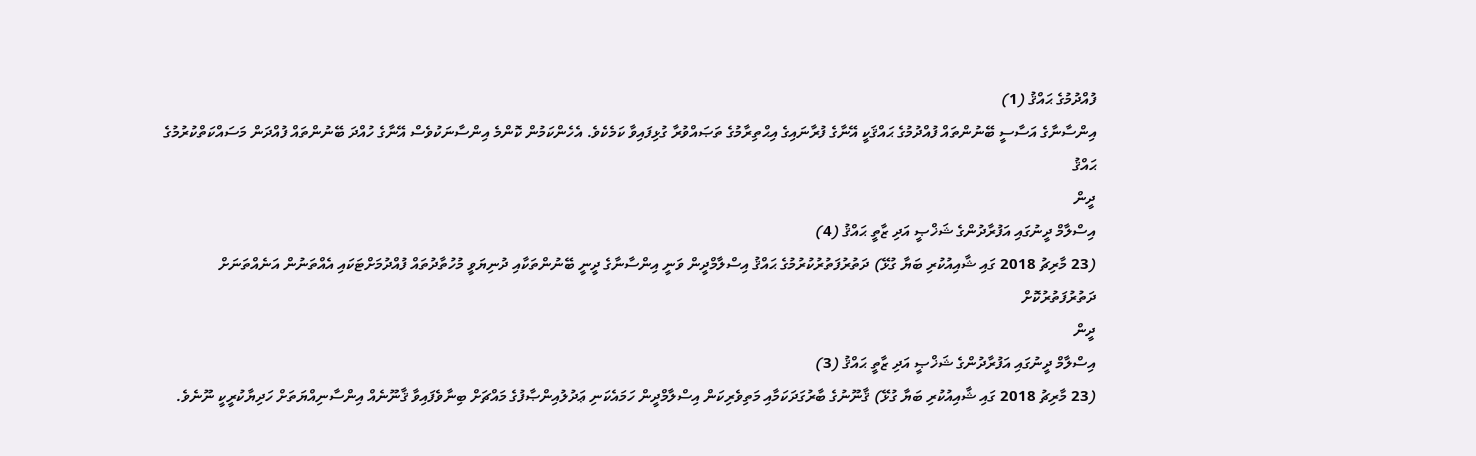ފުއްދުމުގެ ޙައްޤު (1)
އިންސާނާގެ އަސާސީ ބޭނުންތައް ފުއްދުމުގެ ޙައްޤަކީ އޭނާގެ ފުރާނައިގެ އިޙްތިރާމުގެ ތަޞައްވުރާ ގުޅިފައިވާ ކަމެކެވެ. އެހެންކަމުން ކޮންމެ އިންސާނަކުވެސް އޭނާގެ ހުއްދަ ބޭނުންތައް ފުއްދަން މަސައްކަތްކުރުމުގެ ޙައްޤު
ދީން
އިސްލާމް ދީނުގައި އަފުރާދުންގެ ޝަޚްޞީ އަދި ޒާތީ ޙައްޤު (4)
(23 މާރިޗު 2018 ގައި ޝާއިއުކުރި ބަޔާ ގުޅޭ) ދަތުރުފަތުރުކުރުމުގެ ޙައްޤު އިސްލާމްދީން ވަނީ އިންސާނާގެ ދީނީ ބޭނުންތަކާއި ދުނިޔަވީ މުހުތާދުތައް ފުއްދުމަށްޓަކައި އެއްތަނުން އަނެއްތަނަށް ދަތުރުފަތުރުކޮށް
ދީން
އިސްލާމް ދީނުގައި އަފުރާދުންގެ ޝަޚްޞީ އަދި ޒާތީ ޙައްޤު (3)
(23 މާރިޗު 2018 ގައި ޝާއިއުކުރި ބަޔާ ގުޅޭ) ޤާނޫނުގެ ބާރުގަދަކަމާއި މަތިވެރިކަން އިސްލާމްދީން ހަމައެކަނި ޢަދުލުއިންޞާފުގެ މައްޗަށް ބިނާވެފައިވާ ޤާނޫނެއް އިންސާނިއްޔަތަށް ހަދިޔާކުރީކީ ނޫނެވެ.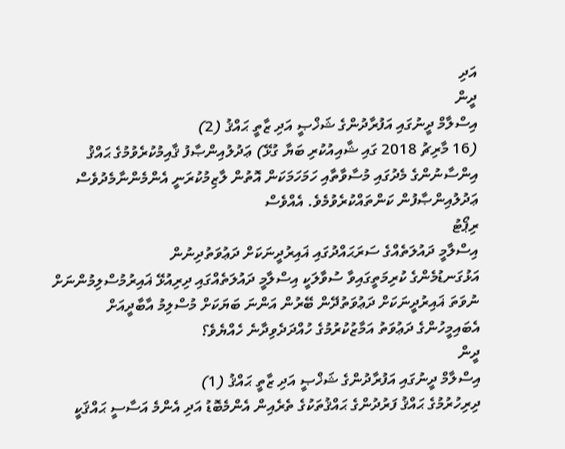އަދި
ދީން
އިސްލާމް ދީނުގައި އަފުރާދުންގެ ޝަޚްޞީ އަދި ޒާތީ ޙައްޤު (2)
(16 މާރިޗު 2018 ގައި ޝާއިއުކުރި ބަޔާ ގުޅޭ) ޢަދުލުއިންޞާފު ޤާއިމުކުރެވުމުގެ ޙައްޤު އިންސާނުންގެ މެދުގައި މުސާވާތާއި ހަމަހަމަކަން އޮތުން ލާޒިމުކުރަނީ އެންމެންނާމެދުވެސް ޢަދުލުއިންޞާފުން ކަންތައްކުރެވުމެވެ. އެއްވެސް
ރިޕޯޓު
އިސްލާމީ ދައުލަތެއްގެ ސަރަޙައްދުގައި ޣައިރުދީނަކަށް ދަޢުވަތުދިނުން
އަޅުގަނޑުމެންގެ ކުރިމަތީގައިވާ ސުވާލަކީ އިސްލާމީ ދައުލަތެއްގައި ދިރިއުޅޭ ޣައިރުމުސްލިމުންނަށް ނުވަތަ ޣައިރުދީނަކަށް ދަޢުވަތުދޭން ބޭރުން އަންނަ ބަޔަކަށް މުސްލިމު އާބާދީއަށް އެބައިމީހުންގެ ދަޢުވަތު އަމާޒުކުރުމުގެ ހުއްދަދެވިދާނެ ހެއްޔެވެ؟
ދީން
އިސްލާމް ދީނުގައި އަފުރާދުންގެ ޝަޚްޞީ އަދި ޒާތީ ޙައްޤު (1)
ދިރިހުރުމުގެ ޙައްޤު ފަރުދުންގެ ޙައްޤުތަކުގެ ތެރެއިން އެންމެބޮޑު އަދި އެންމެ އަސާސީ ޙައްޤަކީ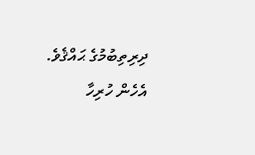ދިރިތިބުމުގެ ޙައްޤެވެ. އެހެން ހުރިހާ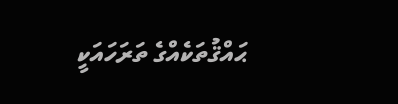ޙައްޤުތަކެއްގެ ތަރަހައަކީ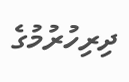ދިރިހުރުމުގެ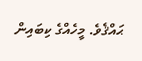ޙައްޤެވެ. މީހެއްގެ ކިބައިން